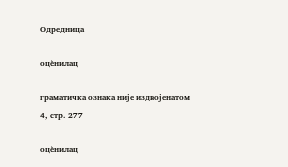Одредница

оцѐнилац

граматичка ознака није издвојенатом 4, стр. 277

оцѐнилац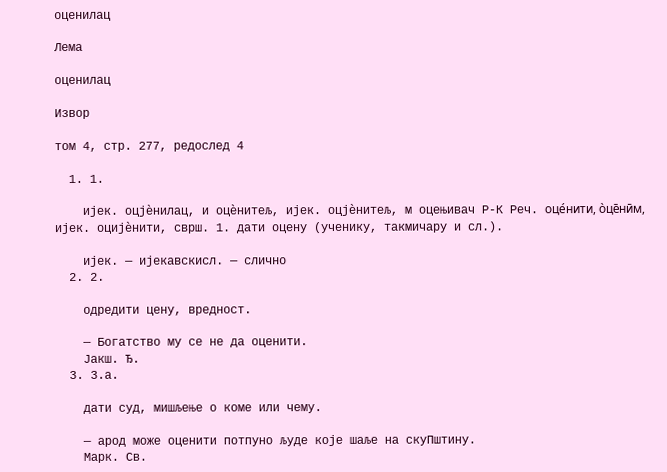оценилац

Лема

оценилац

Извор

том 4, стр. 277, редослед 4

  1. 1.

    ијек. оцјѐнилац, и оцѐнитељ, ијек. оцјѐнитељ, м оцењивач Р-К Реч. оце́нити, о̀це̄нӣм, ијек. оцијѐнити, сврш. 1. дати оцену (ученику, такмичару и сл.).

    ијек. — ијекавскисл. — слично
  2. 2.

    одредити цену, вредност.

    — Богатство му се не да оценити.
    Јакш. Ђ.
  3. 3.а.

    дати суд, мишљење о коме или чему.

    — арод може оценити потпуно људе које шаље на скуПштину.
    Марк. Св.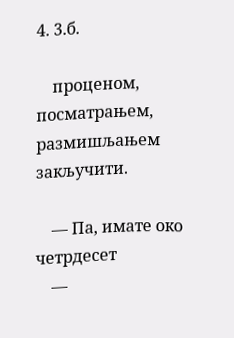4. 3.б.

    проценом, посматрањем, размишљањем закључити.

    — Па, имате око четрдесет
    —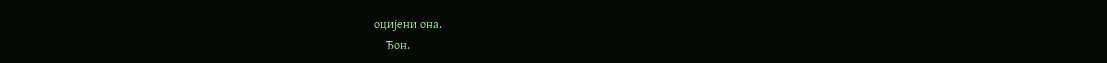оцијени она.
    Ђон.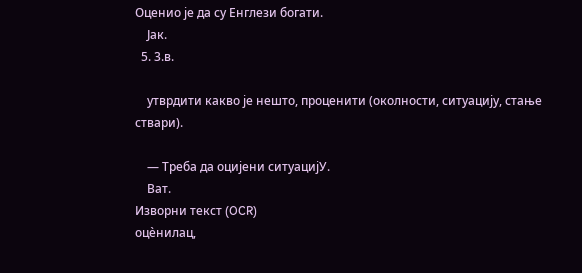Оценио је да су Енглези богати.
    Јак.
  5. 3.в.

    утврдити какво је нешто, проценити (околности, ситуацију, стање ствари).

    — Треба да оцијени ситуацијУ.
    Ват.
Изворни текст (OCR)
оцѐнилац,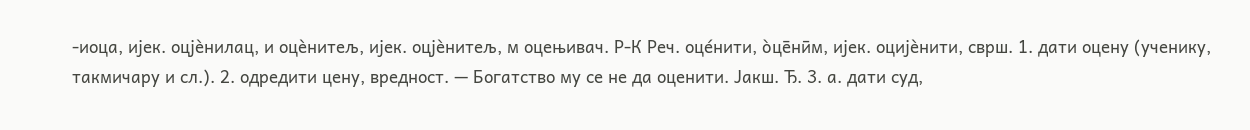-иоца, ијек. оцјѐнилац, и оцѐнитељ, ијек. оцјѐнитељ, м оцењивач. Р-К Реч. оце́нити, о̀це̄нӣм, ијек. оцијѐнити, сврш. 1. дати оцену (ученику, такмичару и сл.). 2. одредити цену, вредност. — Богатство му се не да оценити. Јакш. Ђ. 3. а. дати суд,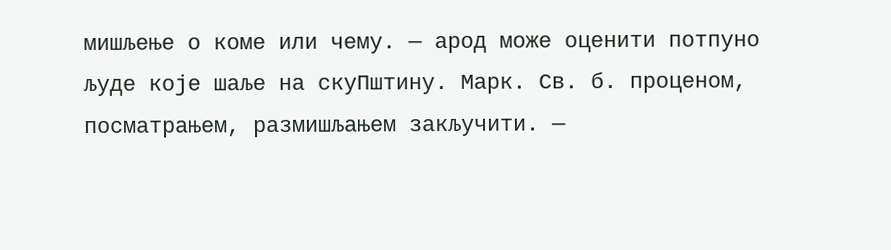мишљење о коме или чему. — арод може оценити потпуно људе које шаље на скуПштину. Марк. Св. б. проценом, посматрањем, размишљањем закључити. —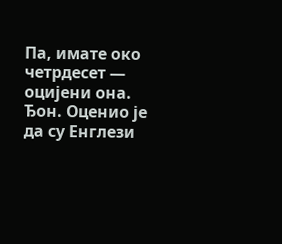Па, имате око четрдесет — оцијени она. Ђон. Оценио је да су Енглези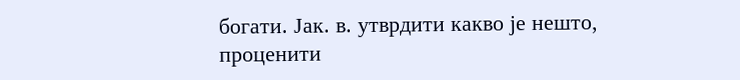богати. Јак. в. утврдити какво је нешто, проценити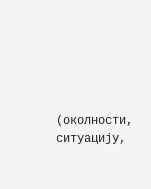(околности, ситуацију,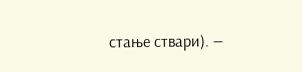стање ствари). —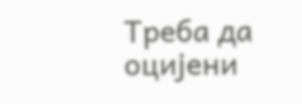Треба да оцијени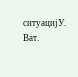ситуацијУ. Ват.